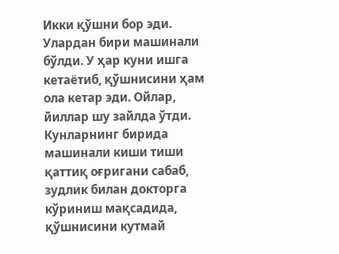Икки қўшни бор эди. Улардан бири машинали бўлди. У ҳар куни ишга кетаётиб, қўшнисини ҳам ола кетар эди. Ойлар, йиллар шу зайлда ўтди. Кунларнинг бирида машинали киши тиши қаттиқ оғригани сабаб, зудлик билан докторга кўриниш мақсадида, қўшнисини кутмай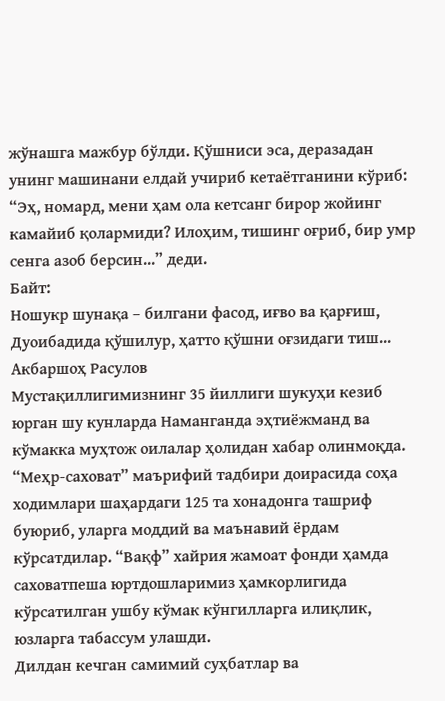жўнашга мажбур бўлди. Қўшниси эса, деразадан унинг машинани елдай учириб кетаётганини кўриб: “Эҳ, номард, мени ҳам ола кетсанг бирор жойинг камайиб қолармиди? Илоҳим, тишинг оғриб, бир умр сенга азоб берсин...” деди.
Байт:
Ношукр шунақа – билгани фасод, иғво ва қарғиш,
Дуоибадида қўшилур, ҳатто қўшни оғзидаги тиш...
Акбаршоҳ Расулов
Мустақиллигимизнинг 35 йиллиги шукуҳи кезиб юрган шу кунларда Наманганда эҳтиёжманд ва кўмакка муҳтож оилалар ҳолидан хабар олинмоқда.
“Меҳр-саховат” маърифий тадбири доирасида соҳа ходимлари шаҳардаги 125 та хонадонга ташриф буюриб, уларга моддий ва маънавий ёрдам кўрсатдилар. “Вақф” хайрия жамоат фонди ҳамда саховатпеша юртдошларимиз ҳамкорлигида кўрсатилган ушбу кўмак кўнгилларга илиқлик, юзларга табассум улашди.
Дилдан кечган самимий суҳбатлар ва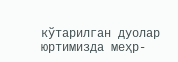кўтарилган дуолар юртимизда меҳр-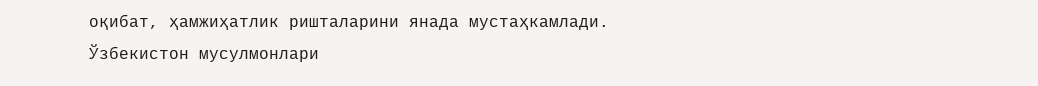оқибат, ҳамжиҳатлик ришталарини янада мустаҳкамлади.
Ўзбекистон мусулмонлари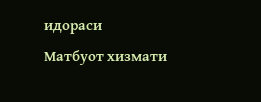идораси
Матбуот хизмати